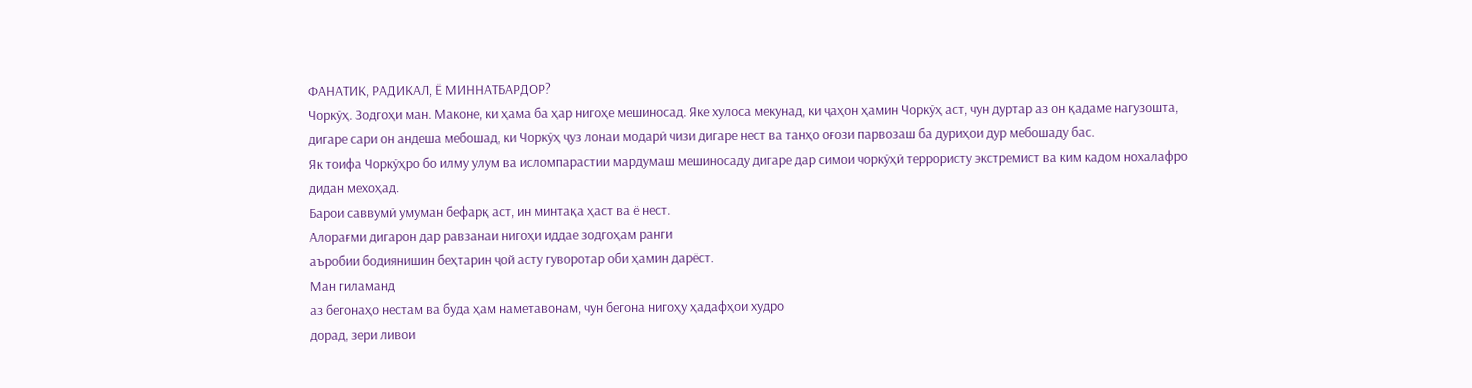ФАНАТИК, РАДИКАЛ, Ё МИННАТБАРДОР?
Чоркӯҳ. Зодгоҳи ман. Маконе, ки ҳама ба ҳар нигоҳе мешиносад. Яке хулоса мекунад, ки ҷаҳон ҳамин Чоркӯҳ аст, чун дуртар аз он қадаме нагузошта, дигаре сари он андеша мебошад, ки Чоркӯҳ ҷуз лонаи модарӣ чизи дигаре нест ва танҳо оғози парвозаш ба дуриҳои дур мебошаду бас.
Як тоифа Чоркӯҳро бо илму улум ва исломпарастии мардумаш мешиносаду дигаре дар симои чоркӯҳӣ террористу экстремист ва ким кадом нохалафро дидан мехоҳад.
Барои саввумӣ умуман бефарқ аст, ин минтақа ҳаст ва ё нест.
Алорағми дигарон дар равзанаи нигоҳи иддае зодгоҳам ранги
аъробии бодиянишин беҳтарин ҷой асту гуворотар оби ҳамин дарёст.
Ман гиламанд
аз бегонаҳо нестам ва буда ҳам наметавонам, чун бегона нигоҳу ҳадафҳои худро
дорад, зери ливои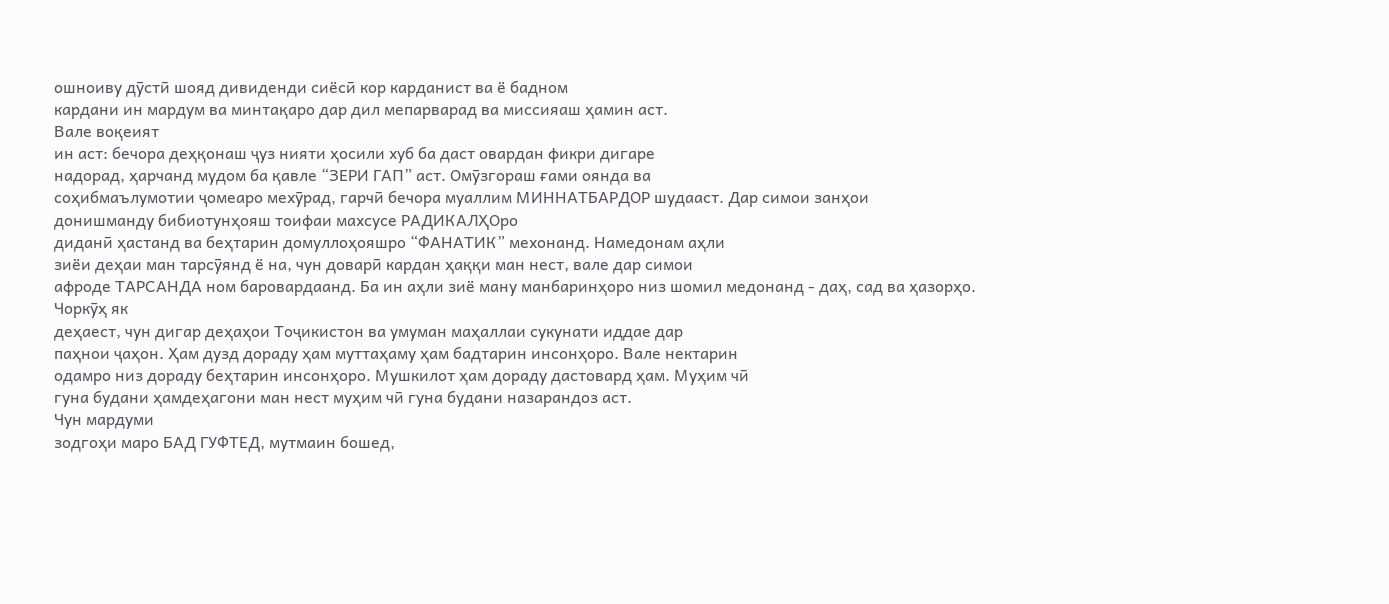ошноиву дӯстӣ шояд дивиденди сиёсӣ кор карданист ва ё бадном
кардани ин мардум ва минтақаро дар дил мепарварад ва миссияаш ҳамин аст.
Вале воқеият
ин аст: бечора деҳқонаш ҷуз нияти ҳосили хуб ба даст овардан фикри дигаре
надорад, ҳарчанд мудом ба қавле “ЗЕРИ ГАП” аст. Омӯзгораш ғами оянда ва
соҳибмаълумотии ҷомеаро мехӯрад, гарчӣ бечора муаллим МИННАТБАРДОР шудааст. Дар симои занҳои
донишманду бибиотунҳояш тоифаи махсусе РАДИКАЛҲОро
диданӣ ҳастанд ва беҳтарин домуллоҳояшро “ФАНАТИК” мехонанд. Намедонам аҳли
зиёи деҳаи ман тарсӯянд ё на, чун доварӣ кардан ҳаққи ман нест, вале дар симои
афроде ТАРСАНДА ном баровардаанд. Ба ин аҳли зиё ману манбаринҳоро низ шомил медонанд - даҳ, сад ва ҳазорҳо.
Чоркӯҳ як
деҳаест, чун дигар деҳаҳои Тоҷикистон ва умуман маҳаллаи сукунати иддае дар
паҳнои ҷаҳон. Ҳам дузд дораду ҳам муттаҳаму ҳам бадтарин инсонҳоро. Вале нектарин
одамро низ дораду беҳтарин инсонҳоро. Мушкилот ҳам дораду дастовард ҳам. Муҳим чӣ
гуна будани ҳамдеҳагони ман нест муҳим чӣ гуна будани назарандоз аст.
Чун мардуми
зодгоҳи маро БАД ГУФТЕД, мутмаин бошед,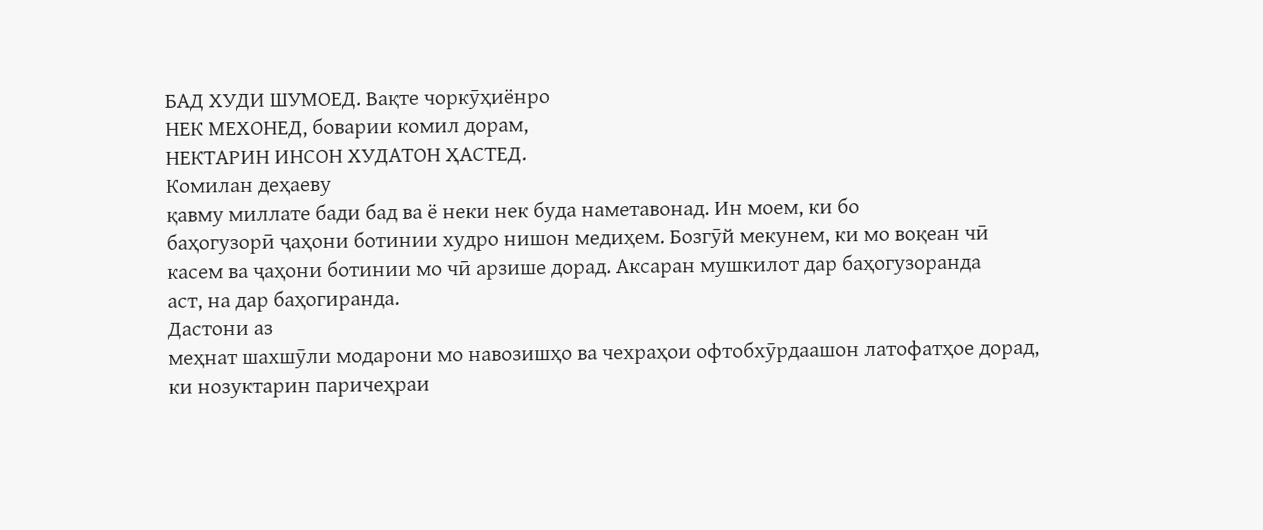БАД ХУДИ ШУМОЕД. Вақте чоркӯҳиёнро
НЕК МЕХОНЕД, боварии комил дорам,
НЕКТАРИН ИНСОН ХУДАТОН ҲАСТЕД.
Комилан деҳаеву
қавму миллате бади бад ва ё неки нек буда наметавонад. Ин моем, ки бо
баҳогузорӣ ҷаҳони ботинии худро нишон медиҳем. Бозгӯй мекунем, ки мо воқеан чӣ
касем ва ҷаҳони ботинии мо чӣ арзише дорад. Аксаран мушкилот дар баҳогузоранда
аст, на дар баҳогиранда.
Дастони аз
меҳнат шахшӯли модарони мо навозишҳо ва чехраҳои офтобхӯрдаашон латофатҳое дорад,
ки нозуктарин паричеҳраи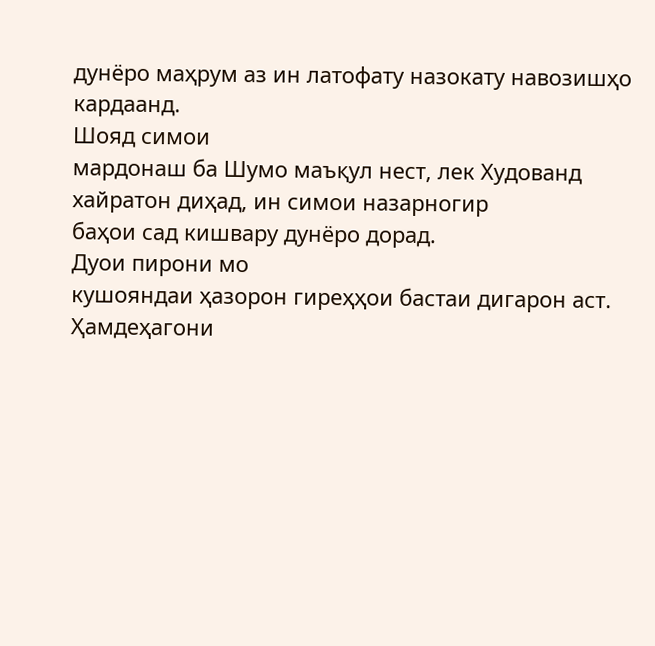дунёро маҳрум аз ин латофату назокату навозишҳо
кардаанд.
Шояд симои
мардонаш ба Шумо маъқул нест, лек Худованд хайратон диҳад, ин симои назарногир
баҳои сад кишвару дунёро дорад.
Дуои пирони мо
кушояндаи ҳазорон гиреҳҳои бастаи дигарон аст.
Ҳамдеҳагони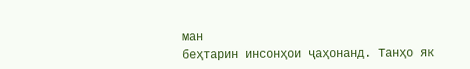ман
беҳтарин инсонҳои ҷаҳонанд. Танҳо як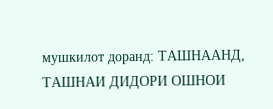мушкилот доранд: ТАШНААНД, ТАШНАИ ДИДОРИ ОШНОИ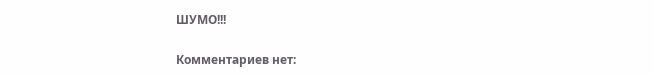ШУМО!!!

Комментариев нет: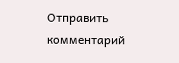Отправить комментарий